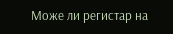Може ли регистар на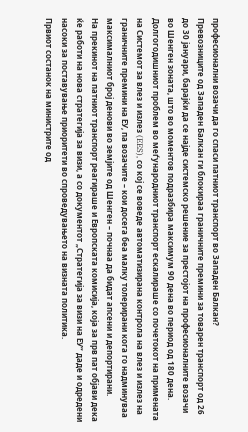професионални возачи да го спаси патниот транспорт во Западен Балкан?
Превозниците од Западен Балкан ги блокираа граничните премини за товарен транспорт од 26 до 30 јануари, барајќи да се најде системско решение за престојот на професионалните возачи во Шенген зоната, што во моментов подразбира максимум 90 дена во период од 180 дена.
Долгогодишниот проблем во меѓународниот транспорт ескалираше со почетокот на примената на Системот за влез и излез (EES), со кој се воведе автоматизирана контрола на влез и излез на граничните премини на ЕУ, па возачите – кои досега беа малку толерирани кога го надминуваа максималниот број денови во земјите од Шенген – почнаа да бидат апсени и депортирани.
На прекинот на патниот транспорт реагираше и Европската комисија, која за прв пат објави дека ќе работи на нова стратегија за визи, а со документот „Стратегија за визи на ЕУ“ даде и одредени насоки за поставување приоритети во спроведувањето на визната политика.
Првиот состанок на министрите од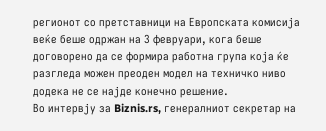регионот со претставници на Европската комисија веќе беше одржан на 3 февруари, кога беше договорено да се формира работна група која ќе разгледа можен преоден модел на техничко ниво додека не се најде конечно решение.
Во интервју за Biznis.rs, генералниот секретар на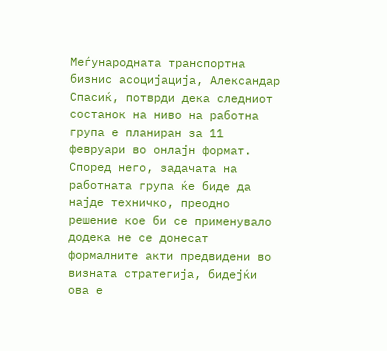Меѓународната транспортна бизнис асоцијација, Александар Спасиќ, потврди дека следниот состанок на ниво на работна група е планиран за 11 февруари во онлајн формат.
Според него, задачата на работната група ќе биде да најде техничко, преодно решение кое би се применувало додека не се донесат формалните акти предвидени во визната стратегија, бидејќи ова е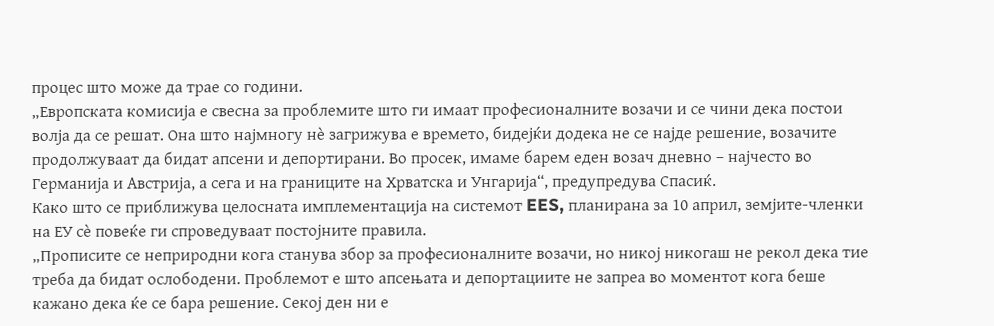процес што може да трае со години.
„Европската комисија е свесна за проблемите што ги имаат професионалните возачи и се чини дека постои волја да се решат. Она што најмногу нè загрижува е времето, бидејќи додека не се најде решение, возачите продолжуваат да бидат апсени и депортирани. Во просек, имаме барем еден возач дневно – најчесто во Германија и Австрија, а сега и на границите на Хрватска и Унгарија“, предупредува Спасиќ.
Како што се приближува целосната имплементација на системот EES, планирана за 10 април, земјите-членки на ЕУ сè повеќе ги спроведуваат постојните правила.
„Прописите се неприродни кога станува збор за професионалните возачи, но никој никогаш не рекол дека тие треба да бидат ослободени. Проблемот е што апсењата и депортациите не запреа во моментот кога беше кажано дека ќе се бара решение. Секој ден ни е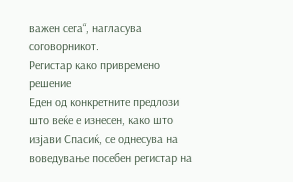важен сега“, нагласува соговорникот.
Регистар како привремено решение
Еден од конкретните предлози што веќе е изнесен, како што изјави Спасиќ, се однесува на воведување посебен регистар на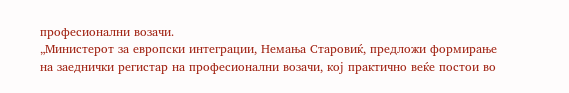професионални возачи.
„Министерот за европски интеграции, Немања Старовиќ, предложи формирање на заеднички регистар на професионални возачи, кој практично веќе постои во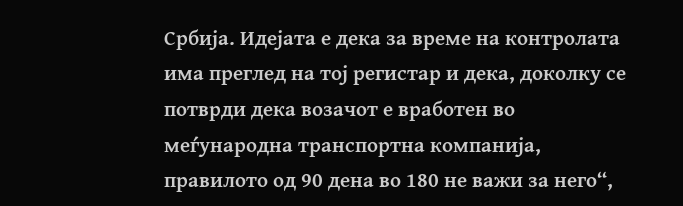Србија. Идејата е дека за време на контролата има преглед на тој регистар и дека, доколку се потврди дека возачот е вработен во меѓународна транспортна компанија, правилото од 90 дена во 180 не важи за него“,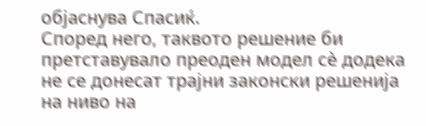објаснува Спасиќ.
Според него, таквото решение би претставувало преоден модел сè додека не се донесат трајни законски решенија на ниво на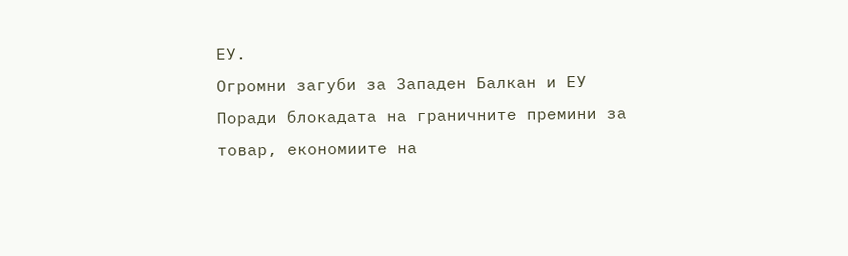ЕУ.
Огромни загуби за Западен Балкан и ЕУ
Поради блокадата на граничните премини за товар, економиите на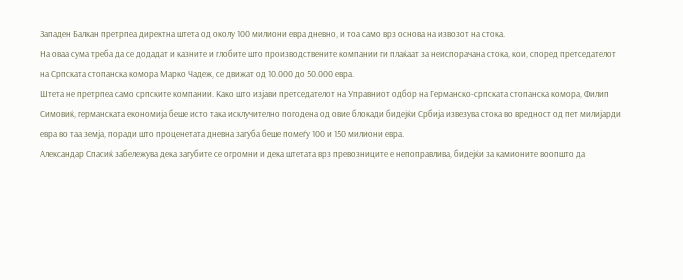Западен Балкан претрпеа директна штета од околу 100 милиони евра дневно, и тоа само врз основа на извозот на стока.
На оваа сума треба да се додадат и казните и глобите што производствените компании ги плаќаат за неиспорачана стока, кои, според претседателот на Српската стопанска комора Марко Чадеж, се движат од 10.000 до 50.000 евра.
Штета не претрпеа само српските компании. Како што изјави претседателот на Управниот одбор на Германско-српската стопанска комора, Филип Симовиќ, германската економија беше исто така исклучително погодена од овие блокади бидејќи Србија извезува стока во вредност од пет милијарди евра во таа земја, поради што проценетата дневна загуба беше помеѓу 100 и 150 милиони евра.
Александар Спасиќ забележува дека загубите се огромни и дека штетата врз превозниците е непоправлива, бидејќи за камионите воопшто да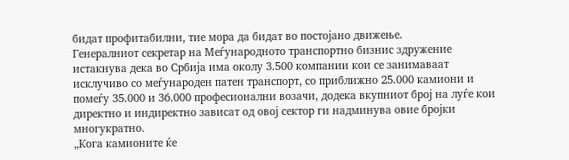бидат профитабилни, тие мора да бидат во постојано движење.
Генералниот секретар на Меѓународното транспортно бизнис здружение истакнува дека во Србија има околу 3.500 компании кои се занимаваат исклучиво со меѓународен патен транспорт, со приближно 25.000 камиони и помеѓу 35.000 и 36.000 професионални возачи, додека вкупниот број на луѓе кои директно и индиректно зависат од овој сектор ги надминува овие бројки многукратно.
„Кога камионите ќе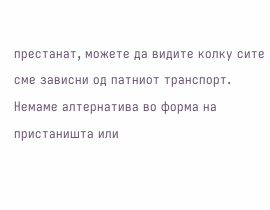престанат, можете да видите колку сите сме зависни од патниот транспорт. Немаме алтернатива во форма на пристаништа или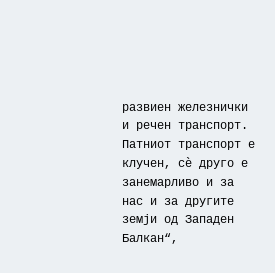развиен железнички и речен транспорт. Патниот транспорт е клучен, сè друго е занемарливо и за нас и за другите земји од Западен Балкан“,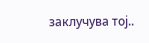заклучува тој..